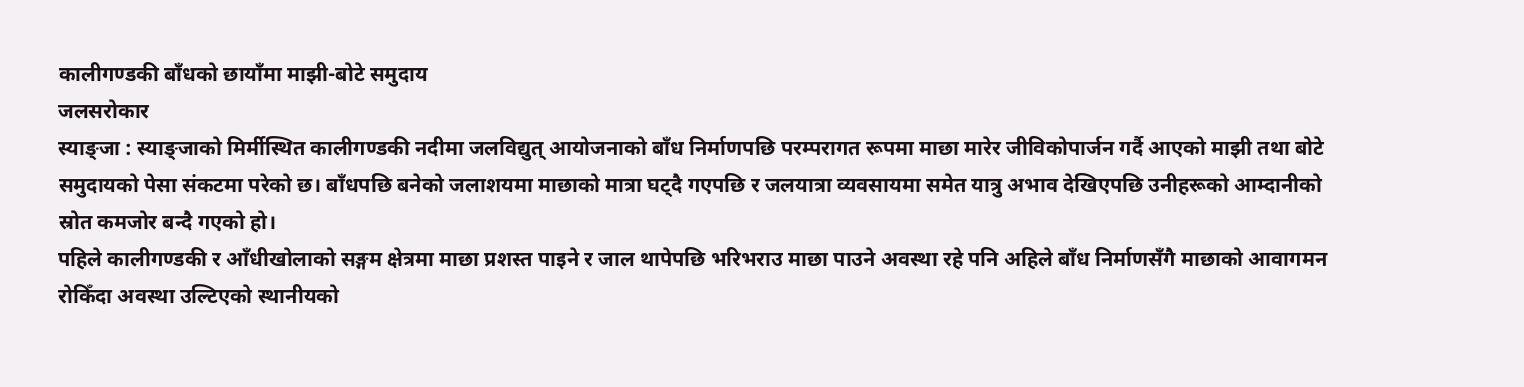कालीगण्डकी बाँधको छायाँमा माझी-बोटे समुदाय
जलसरोकार
स्याङ्जा : स्याङ्जाको मिर्मीस्थित कालीगण्डकी नदीमा जलविद्युत् आयोजनाको बाँध निर्माणपछि परम्परागत रूपमा माछा मारेर जीविकोपार्जन गर्दै आएको माझी तथा बोटे समुदायको पेसा संकटमा परेको छ। बाँधपछि बनेको जलाशयमा माछाको मात्रा घट्दै गएपछि र जलयात्रा व्यवसायमा समेत यात्रु अभाव देखिएपछि उनीहरूको आम्दानीको स्रोत कमजोर बन्दै गएको हो।
पहिले कालीगण्डकी र आँधीखोलाको सङ्गम क्षेत्रमा माछा प्रशस्त पाइने र जाल थापेपछि भरिभराउ माछा पाउने अवस्था रहे पनि अहिले बाँध निर्माणसँगै माछाको आवागमन रोकिँदा अवस्था उल्टिएको स्थानीयको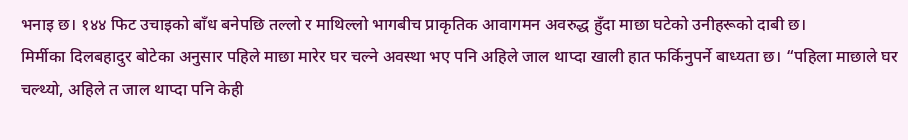भनाइ छ। १४४ फिट उचाइको बाँध बनेपछि तल्लो र माथिल्लो भागबीच प्राकृतिक आवागमन अवरुद्ध हुँदा माछा घटेको उनीहरूको दाबी छ।
मिर्मीका दिलबहादुर बोटेका अनुसार पहिले माछा मारेर घर चल्ने अवस्था भए पनि अहिले जाल थाप्दा खाली हात फर्किनुपर्ने बाध्यता छ। “पहिला माछाले घर चल्थ्यो, अहिले त जाल थाप्दा पनि केही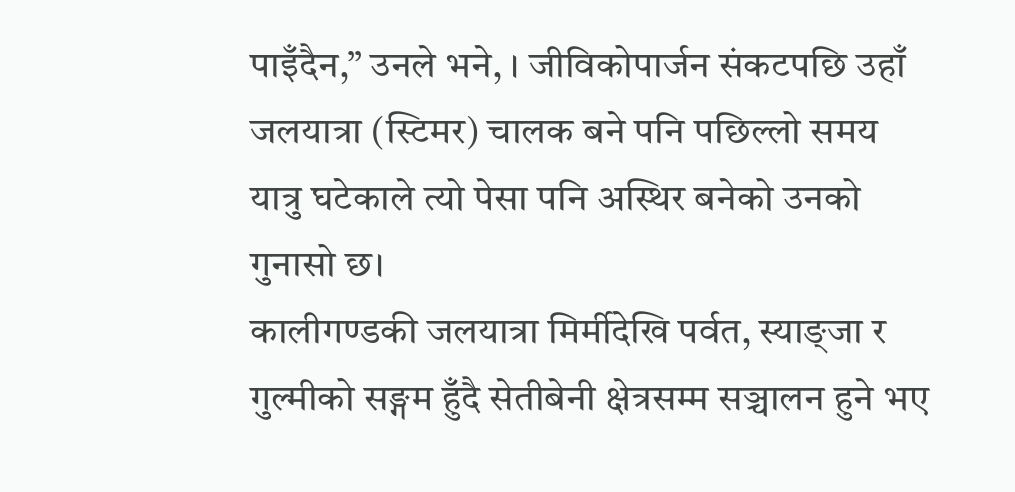पाइँदैन,” उनले भने, । जीविकोपार्जन संकटपछि उहाँ जलयात्रा (स्टिमर) चालक बने पनि पछिल्लो समय यात्रु घटेकाले त्यो पेसा पनि अस्थिर बनेको उनको गुनासो छ।
कालीगण्डकी जलयात्रा मिर्मीदेखि पर्वत, स्याङ्जा र गुल्मीको सङ्गम हुँदै सेतीबेनी क्षेत्रसम्म सञ्चालन हुने भए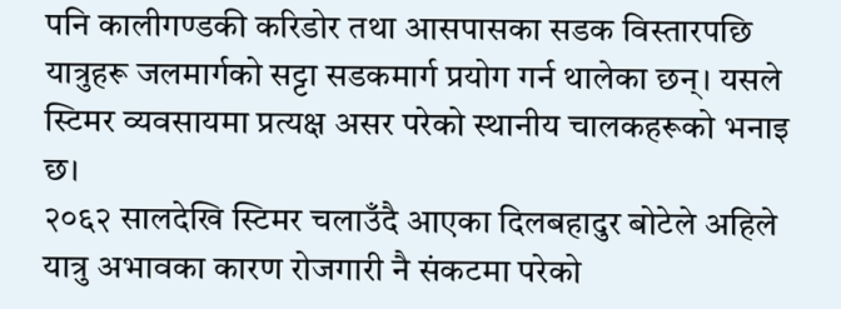पनि कालीगण्डकी करिडोर तथा आसपासका सडक विस्तारपछि यात्रुहरू जलमार्गको सट्टा सडकमार्ग प्रयोग गर्न थालेका छन्। यसले स्टिमर व्यवसायमा प्रत्यक्ष असर परेको स्थानीय चालकहरूको भनाइ छ।
२०६२ सालदेखि स्टिमर चलाउँदै आएका दिलबहादुर बोटेले अहिले यात्रु अभावका कारण रोजगारी नै संकटमा परेको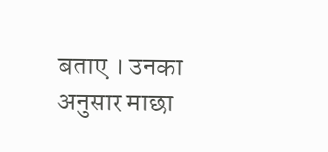बताए । उनका अनुसार माछा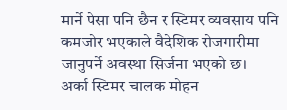मार्ने पेसा पनि छैन र स्टिमर व्यवसाय पनि कमजोर भएकाले वैदेशिक रोजगारीमा जानुपर्ने अवस्था सिर्जना भएको छ।
अर्का स्टिमर चालक मोहन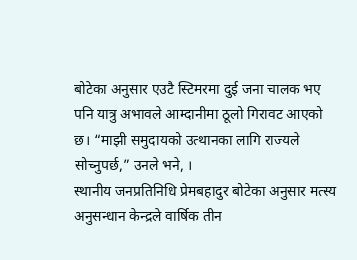बोटेका अनुसार एउटै स्टिमरमा दुई जना चालक भए पनि यात्रु अभावले आम्दानीमा ठूलो गिरावट आएको छ। “माझी समुदायको उत्थानका लागि राज्यले सोच्नुपर्छ,” उनले भने, ।
स्थानीय जनप्रतिनिधि प्रेमबहादुर बोटेका अनुसार मत्स्य अनुसन्धान केन्द्रले वार्षिक तीन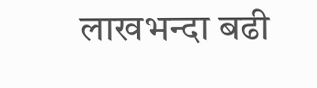लाखभन्दा बढी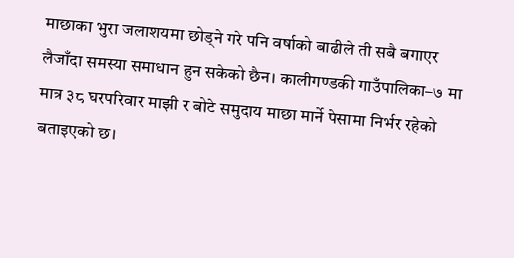माछाका भुरा जलाशयमा छोड्ने गरे पनि वर्षाको बाढीले ती सबै बगाएर लैजाँदा समस्या समाधान हुन सकेको छैन। कालीगण्डकी गाउँपालिका–७ मा मात्र ३८ घरपरिवार माझी र बोटे समुदाय माछा मार्ने पेसामा निर्भर रहेको बताइएको छ।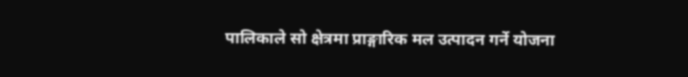पालिकाले सो क्षेत्रमा प्राङ्गारिक मल उत्पादन गर्ने योजना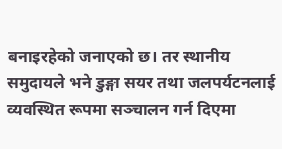बनाइरहेको जनाएको छ। तर स्थानीय समुदायले भने डुङ्गा सयर तथा जलपर्यटनलाई व्यवस्थित रूपमा सञ्चालन गर्न दिएमा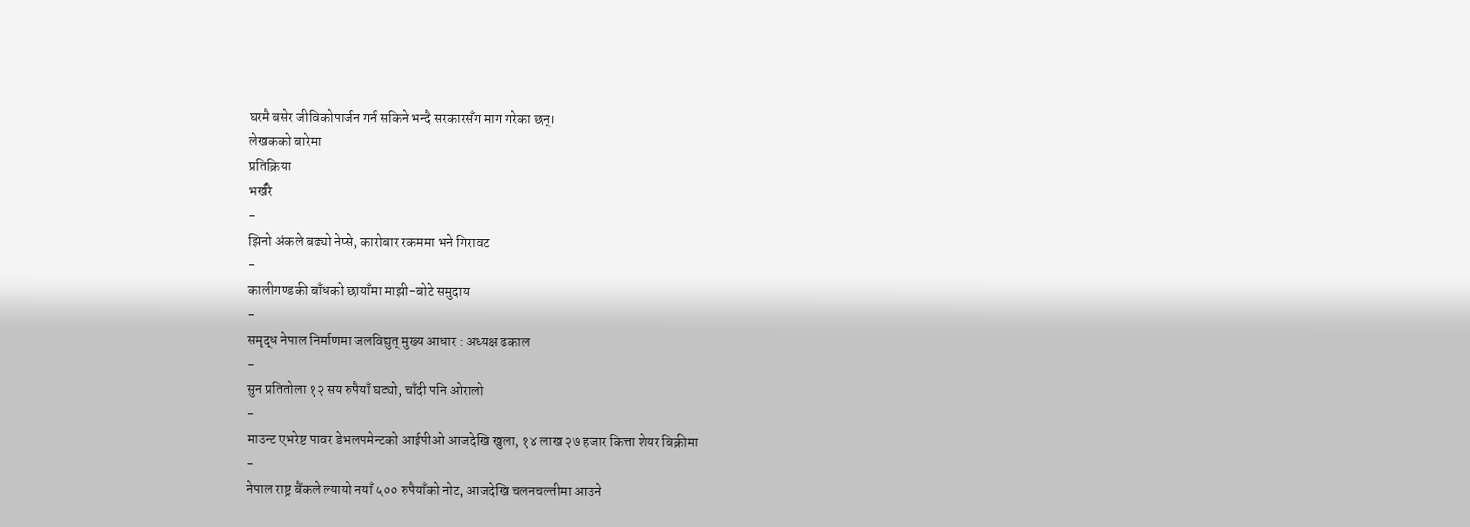घरमै बसेर जीविकोपार्जन गर्न सकिने भन्दै सरकारसँग माग गरेका छन्।
लेखकको बारेमा
प्रतिक्रिया
भर्खरै
-
झिनो अंकले बढ्यो नेप्से, कारोबार रकममा भने गिरावट
-
कालीगण्डकी बाँधको छायाँमा माझी-बोटे समुदाय
-
समृद्ध नेपाल निर्माणमा जलविद्युत् मुख्य आधार : अध्यक्ष ढकाल
-
सुन प्रतितोला १२ सय रुपैयाँ घट्यो, चाँदी पनि ओरालो
-
माउन्ट एभरेष्ट पावर डेभलपमेन्टको आईपीओ आजदेखि खुला, १४ लाख २७ हजार कित्ता शेयर बिक्रीमा
-
नेपाल राष्ट्र बैंकले ल्यायो नयाँ ५०० रुपैयाँको नोट, आजदेखि चलनचल्तीमा आउने